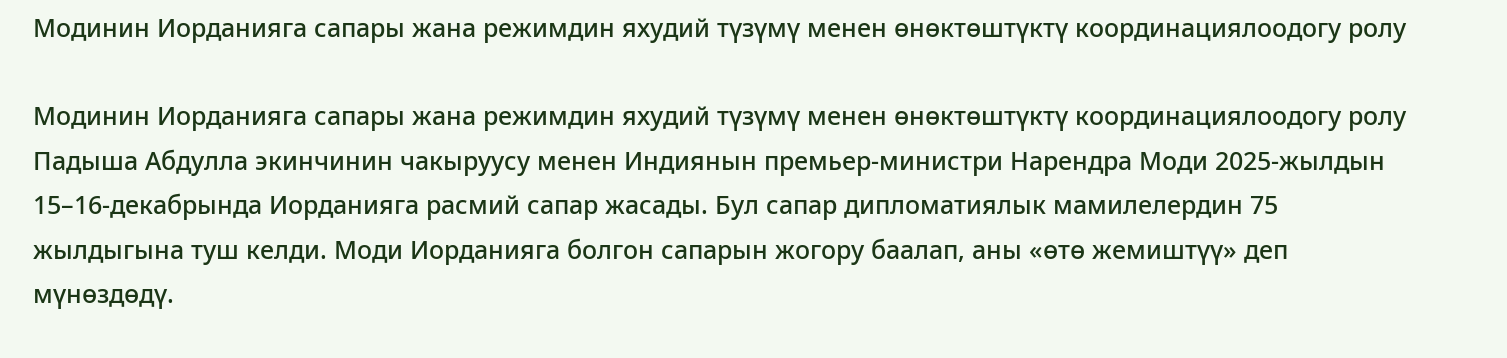Модинин Иорданияга сапары жана режимдин яхудий түзүмү менен өнөктөштүктү координациялоодогу ролу

Модинин Иорданияга сапары жана режимдин яхудий түзүмү менен өнөктөштүктү координациялоодогу ролу
Падыша Абдулла экинчинин чакыруусу менен Индиянын премьер-министри Нарендра Моди 2025-жылдын 15–16-декабрында Иорданияга расмий сапар жасады. Бул сапар дипломатиялык мамилелердин 75 жылдыгына туш келди. Моди Иорданияга болгон сапарын жогору баалап, аны «өтө жемиштүү» деп мүнөздөдү.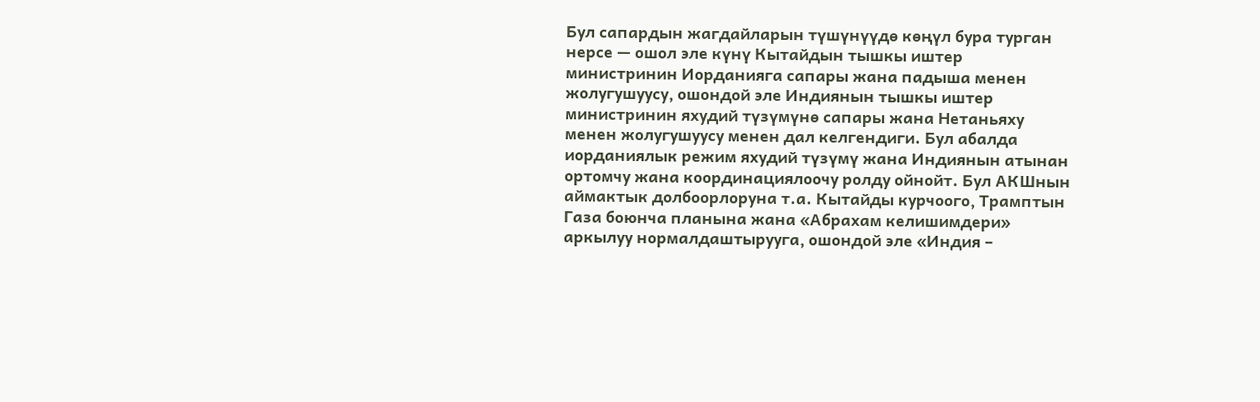Бул сапардын жагдайларын түшүнүүдө көңүл бура турган нерсе — ошол эле күнү Кытайдын тышкы иштер министринин Иорданияга сапары жана падыша менен жолугушуусу, ошондой эле Индиянын тышкы иштер министринин яхудий түзүмүнө сапары жана Нетаньяху менен жолугушуусу менен дал келгендиги. Бул абалда иорданиялык режим яхудий түзүмү жана Индиянын атынан ортомчу жана координациялоочу ролду ойнойт. Бул АКШнын аймактык долбоорлоруна т.а. Кытайды курчоого, Трамптын Газа боюнча планына жана «Абрахам келишимдери» аркылуу нормалдаштырууга, ошондой эле «Индия –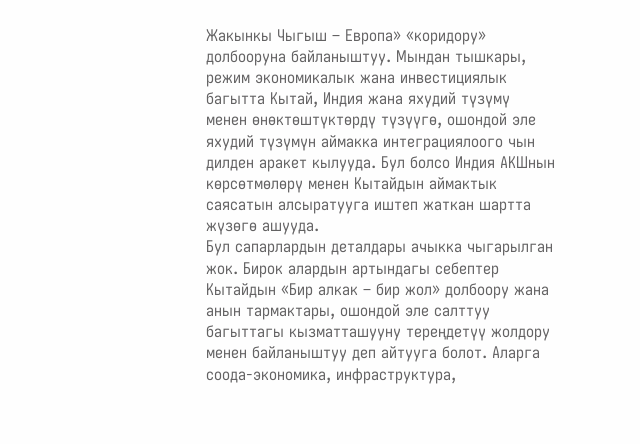Жакынкы Чыгыш – Европа» «коридору» долбооруна байланыштуу. Мындан тышкары, режим экономикалык жана инвестициялык багытта Кытай, Индия жана яхудий түзүмү менен өнөктөштүктөрдү түзүүгө, ошондой эле яхудий түзүмүн аймакка интеграциялоого чын дилден аракет кылууда. Бул болсо Индия АКШнын көрсөтмөлөрү менен Кытайдын аймактык саясатын алсыратууга иштеп жаткан шартта жүзөгө ашууда.
Бул сапарлардын деталдары ачыкка чыгарылган жок. Бирок алардын артындагы себептер Кытайдын «Бир алкак – бир жол» долбоору жана анын тармактары, ошондой эле салттуу багыттагы кызматташууну тереңдетүү жолдору менен байланыштуу деп айтууга болот. Аларга соода-экономика, инфраструктура,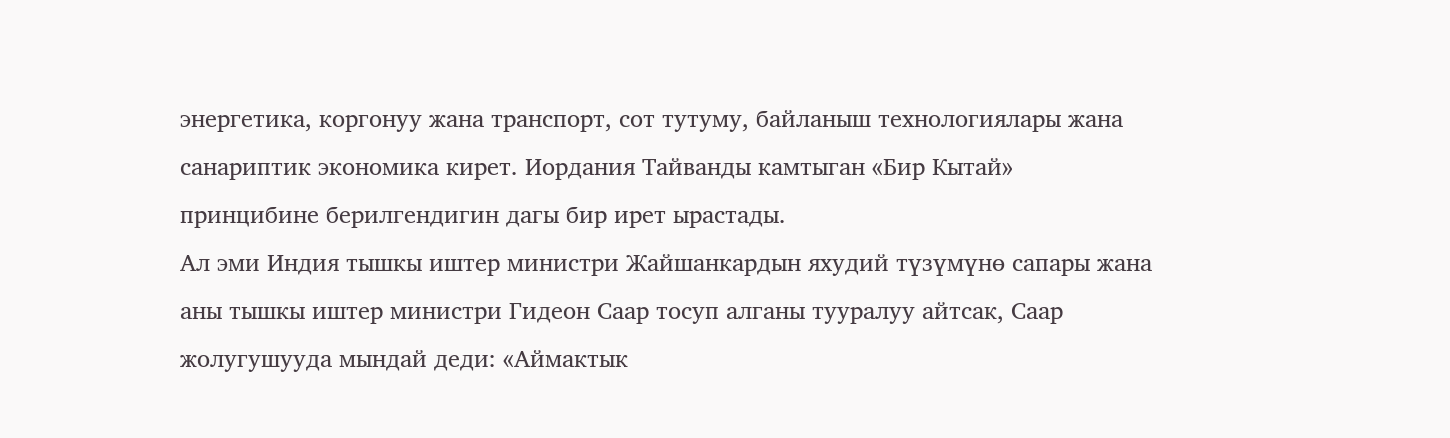энергетика, коргонуу жана транспорт, сот тутуму, байланыш технологиялары жана санариптик экономика кирет. Иордания Тайванды камтыган «Бир Кытай» принцибине берилгендигин дагы бир ирет ырастады.
Ал эми Индия тышкы иштер министри Жайшанкардын яхудий түзүмүнө сапары жана аны тышкы иштер министри Гидеон Саар тосуп алганы тууралуу айтсак, Саар жолугушууда мындай деди: «Аймактык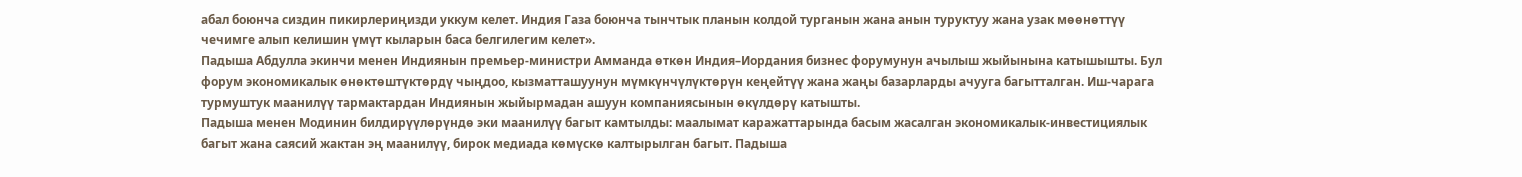абал боюнча сиздин пикирлериңизди уккум келет. Индия Газа боюнча тынчтык планын колдой турганын жана анын туруктуу жана узак мөөнөттүү чечимге алып келишин үмүт кыларын баса белгилегим келет».
Падыша Абдулла экинчи менен Индиянын премьер-министри Амманда өткөн Индия–Иордания бизнес форумунун ачылыш жыйынына катышышты. Бул форум экономикалык өнөктөштүктөрдү чыңдоо, кызматташуунун мүмкүнчүлүктөрүн кеңейтүү жана жаңы базарларды ачууга багытталган. Иш-чарага турмуштук маанилүү тармактардан Индиянын жыйырмадан ашуун компаниясынын өкүлдөрү катышты.
Падыша менен Модинин билдирүүлөрүндө эки маанилүү багыт камтылды: маалымат каражаттарында басым жасалган экономикалык-инвестициялык багыт жана саясий жактан эң маанилүү, бирок медиада көмүскө калтырылган багыт. Падыша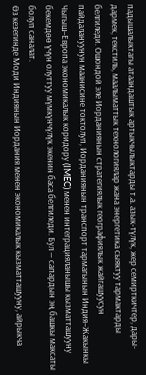падышалыктагы атаандаштык артыкчылыктарды т.а. азык-түлүк, жер семирткичтер, дары-дармек, текстиль, маалыматтык технологиялар жана энергетика сыяктуу тармактарды белгиледи. Ошондой эле Иорданиянын стратегиялык географиялык жайгашуусун пайдалануунун маанисине токтолуп, Иорданиянын транспорт тармагынын Индия–Жакынкы Чыгыш–Европа экономикалык коридору (IMEC) менен интеграцияланышы кызматташууну бекемдөө үчүн олуттуу мүмкүнчүлүк экенин баса белгиледи. Бул — сапардын эң башкы максаты болуп саналат.
Өз кезегинде Моди Индиянын Иордания менен экономикалык кызматташууну, айрыкча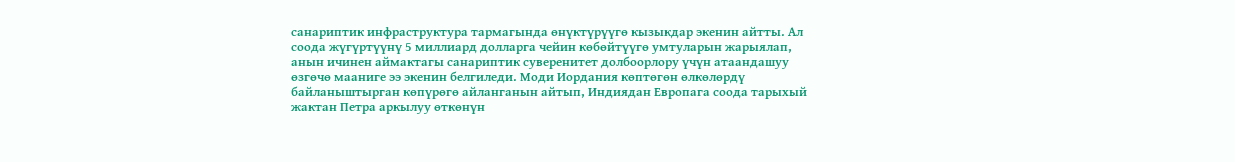санариптик инфраструктура тармагында өнүктүрүүгө кызыкдар экенин айтты. Ал соода жүгүртүүнү 5 миллиард долларга чейин көбөйтүүгө умтуларын жарыялап, анын ичинен аймактагы санариптик суверенитет долбоорлору үчүн атаандашуу өзгөчө мааниге ээ экенин белгиледи. Моди Иордания көптөгөн өлкөлөрдү байланыштырган көпүрөгө айланганын айтып, Индиядан Европага соода тарыхый жактан Петра аркылуу өткөнүн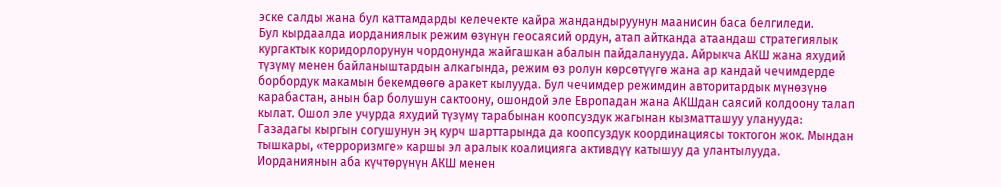эске салды жана бул каттамдарды келечекте кайра жандандыруунун маанисин баса белгиледи.
Бул кырдаалда иорданиялык режим өзүнүн геосаясий ордун, атап айтканда атаандаш стратегиялык кургактык коридорлорунун чордонунда жайгашкан абалын пайдаланууда. Айрыкча АКШ жана яхудий түзүмү менен байланыштардын алкагында, режим өз ролун көрсөтүүгө жана ар кандай чечимдерде борбордук макамын бекемдөөгө аракет кылууда. Бул чечимдер режимдин авторитардык мүнөзүнө карабастан, анын бар болушун сактоону, ошондой эле Европадан жана АКШдан саясий колдоону талап кылат. Ошол эле учурда яхудий түзүмү тарабынан коопсуздук жагынан кызматташуу уланууда: Газадагы кыргын согушунун эң курч шарттарында да коопсуздук координациясы токтогон жок. Мындан тышкары, «терроризмге» каршы эл аралык коалицияга активдүү катышуу да улантылууда. Иорданиянын аба күчтөрүнүн АКШ менен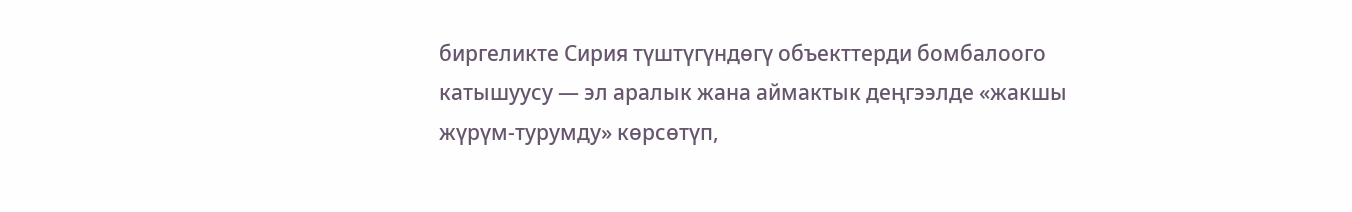биргеликте Сирия түштүгүндөгү объекттерди бомбалоого катышуусу — эл аралык жана аймактык деңгээлде «жакшы жүрүм-турумду» көрсөтүп,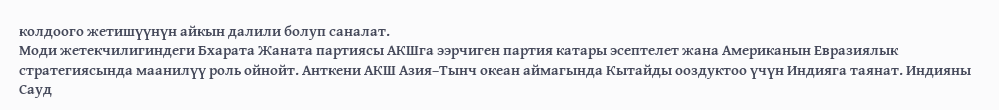колдоого жетишүүнүн айкын далили болуп саналат.
Моди жетекчилигиндеги Бхарата Жаната партиясы АКШга ээрчиген партия катары эсептелет жана Американын Евразиялык стратегиясында маанилүү роль ойнойт. Анткени АКШ Азия–Тынч океан аймагында Кытайды ооздуктоо үчүн Индияга таянат. Индияны Сауд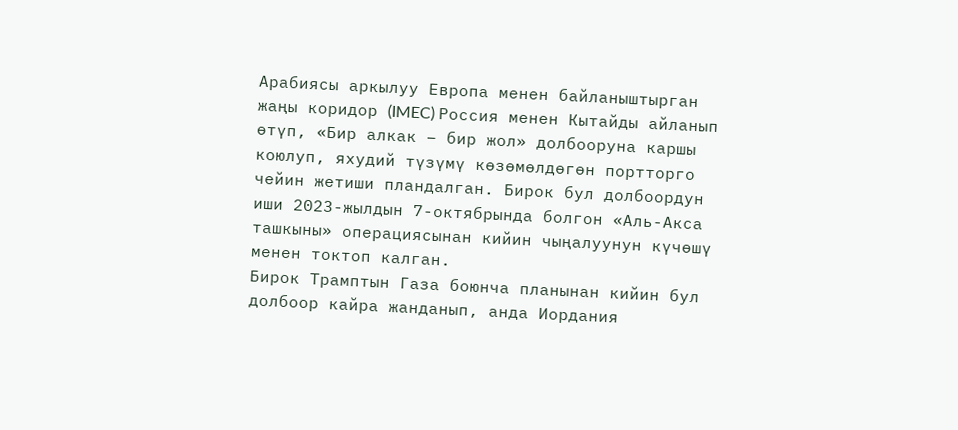Арабиясы аркылуу Европа менен байланыштырган жаңы коридор (IMEC) Россия менен Кытайды айланып өтүп, «Бир алкак – бир жол» долбооруна каршы коюлуп, яхудий түзүмү көзөмөлдөгөн портторго чейин жетиши пландалган. Бирок бул долбоордун иши 2023-жылдын 7-октябрында болгон «Аль-Акса ташкыны» операциясынан кийин чыңалуунун күчөшү менен токтоп калган.
Бирок Трамптын Газа боюнча планынан кийин бул долбоор кайра жанданып, анда Иордания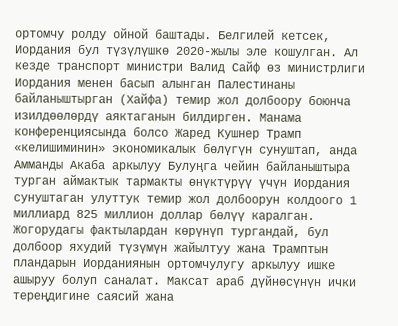ортомчу ролду ойной баштады. Белгилей кетсек, Иордания бул түзүлүшкө 2020-жылы эле кошулган. Ал кезде транспорт министри Валид Сайф өз министрлиги Иордания менен басып алынган Палестинаны байланыштырган (Хайфа) темир жол долбоору боюнча изилдөөлөрдү аяктаганын билдирген. Манама конференциясында болсо Жаред Кушнер Трамп «келишиминин» экономикалык бөлүгүн сунуштап, анда Амманды Акаба аркылуу Булуңга чейин байланыштыра турган аймактык тармакты өнүктүрүү үчүн Иордания сунуштаган улуттук темир жол долбоорун колдоого 1 миллиард 825 миллион доллар бөлүү каралган.
Жогорудагы фактылардан көрүнүп тургандай, бул долбоор яхудий түзүмүн жайылтуу жана Трамптын пландарын Иорданиянын ортомчулугу аркылуу ишке ашыруу болуп саналат. Максат араб дүйнөсүнүн ички тереңдигине саясий жана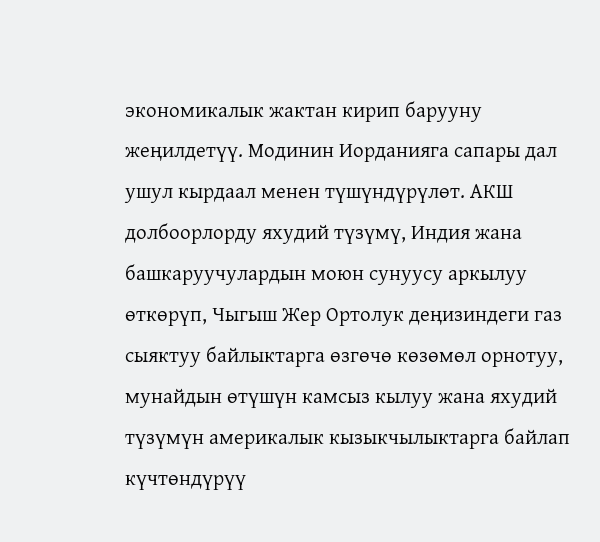экономикалык жактан кирип барууну жеңилдетүү. Модинин Иорданияга сапары дал ушул кырдаал менен түшүндүрүлөт. АКШ долбоорлорду яхудий түзүмү, Индия жана башкаруучулардын моюн сунуусу аркылуу өткөрүп, Чыгыш Жер Ортолук деңизиндеги газ сыяктуу байлыктарга өзгөчө көзөмөл орнотуу, мунайдын өтүшүн камсыз кылуу жана яхудий түзүмүн америкалык кызыкчылыктарга байлап күчтөндүрүү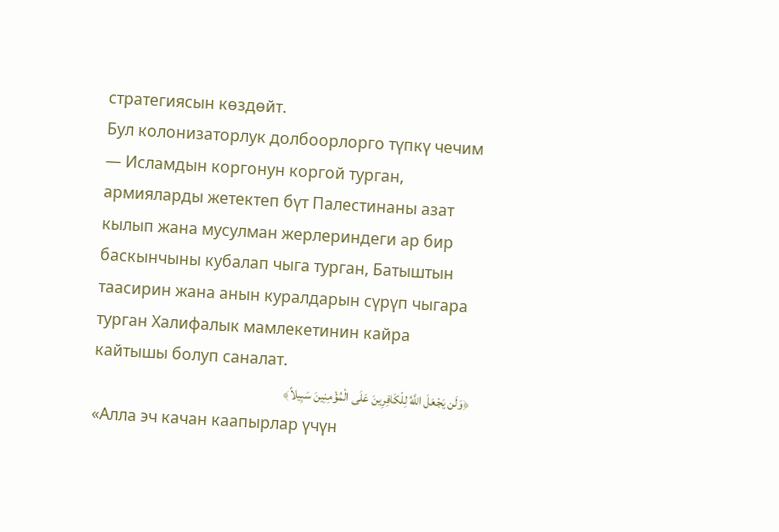стратегиясын көздөйт.
Бул колонизаторлук долбоорлорго түпкү чечим — Исламдын коргонун коргой турган, армияларды жетектеп бүт Палестинаны азат кылып жана мусулман жерлериндеги ар бир баскынчыны кубалап чыга турган, Батыштын таасирин жана анын куралдарын сүрүп чыгара турган Халифалык мамлекетинин кайра кайтышы болуп саналат.
﴿وَلَن يَجْعَلَ اللَّهُ لِلْكَافِرِينَ عَلَى الْمُؤْمِنِينَ سَبِيلاً﴾
«Алла эч качан каапырлар үчүн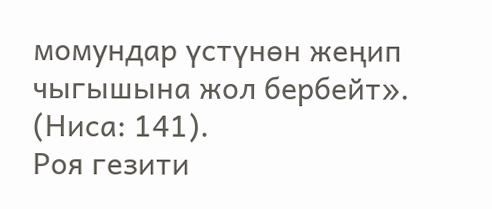момундар үстүнөн жеңип чыгышына жол бербейт». (Ниса: 141).
Роя гезити